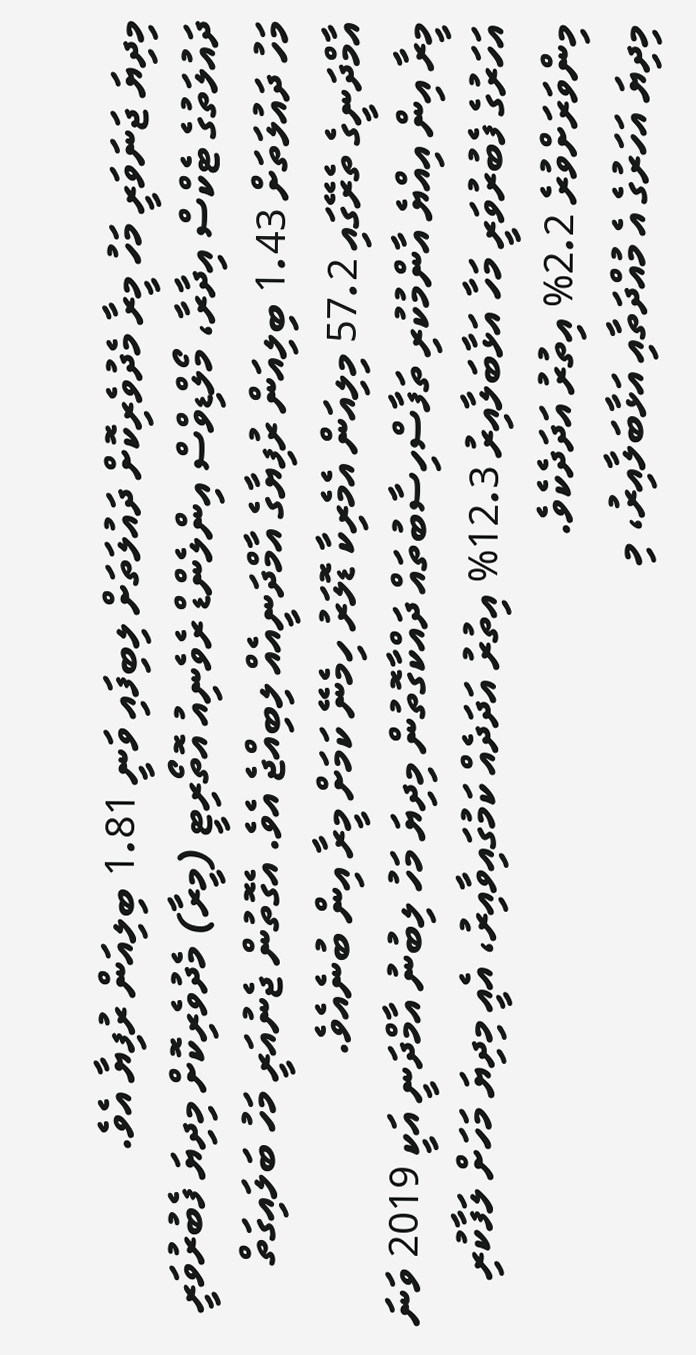މިދިޔަ ޖަނަވަރީ މަހު މީރާ މެދުވެރިކޮށް ދައުލަތަށް ލިބިފައި ވަނީ 1.81 ބިލިއަން ރުފިޔާ އެވެ.
ދައުލަތުގެ ޓެކްސް އިދާރާ، މޯލްޑިވްސް އިންލެންޑް ރެވެނިއު އޮތޯރިޓީ (މީރާ) މެދުވެރިކޮށް މިދިޔަ ފެބުރުވަރީ މަހު ދައުލަތަށް 1.43 ބިލިއަން ރުފިޔާގެ އާމްދަނީއެއް ލިބިއްޖެ އެވެ. އެގޮތުން ޖެނުއަރީ މަހު ބަލައިގަތް އާމްދަނީގެ ތެރޭގައި 57.2 މިލިއަން އެމެރިކާ ޑޮލަރު ހިމެނޭ ކަމަށް މީރާ އިން ބުނެއެވެ.
މީރާ އިން އިއްޔެ އާންމުކުރި ތަފާސްހިސާބުތައް ދައްކާގޮތުން މިދިޔަ މަހު ލިބުނު އާމްދަނީ އަކީ 2019 ވަނަ އަހަރުގެ ފެބުރުވަރީ މަހާ އަޅާބަލާއިރު 12.3% އިތުރު އަދަދެއް ކަމުގައިވާއިރު، އެއީ މިދިޔަ މަހަށް ލަފާކުރި މިންވަރަށްވުރެ 2.2% އިތުރު އަދަދެކެވެ.
މިދިޔަ އަހަރުގެ އެ މުއްދަތާއި އަޅާބަލާއިރު، މި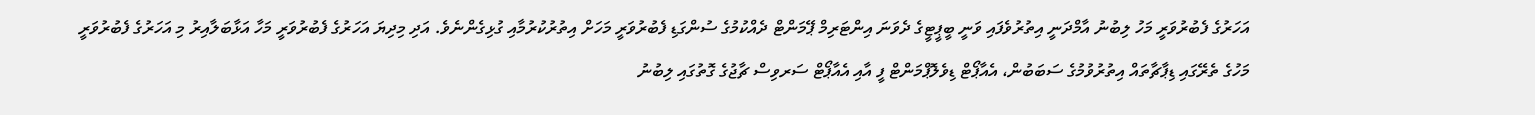އަހަރުގެ ފެބުރުވަރީ މަހު ލިބުނު އާމްދަނީ އިތުރުވެފައި ވަނީ ބީޕީޓީގެ ދެވަނަ އިންޓަރިމް ޕޭމަންޓް ދެއްކުމުގެ ސުންގަޑި ފެބުރުވަރީ މަހަށް އިތުރުކުރުމާއި ގުޅިގެންނެވެ. އަދި މިދިޔަ އަހަރުގެ ފެބުރުވަރީ މަހާ އަޅާބަލާއިރު މި އަހަރުގެ ފެބުރުވަރީ މަހުގެ ތެރޭގައި ޑިޕާޗާތައް އިތުރުވުމުގެ ސަބަބުން، އެއާޕޯޓް ޑިވެލޮޕްމަންޓް ފީ އާއި އެއާޕޯޓް ސަރވިސް ޗާޖުގެ ގޮތުގައި ލިބުނު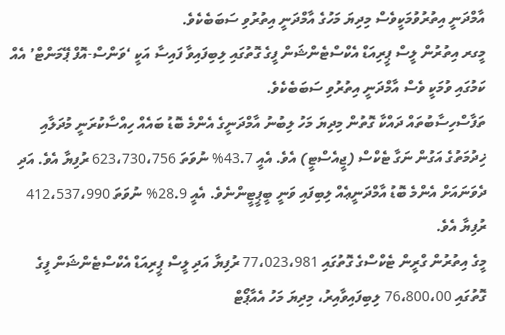އާމްދަނީ އިތުރުވުމަކީވެސް މިދިޔަ މަހުގެ އާމްދަނީ އިތުރުވި ސަބަބެކެވެ.
މީގރ އިތުރުން ލީސް ޕީރިއަޑް އެކްސްޓެންޝަން ފީގެ ގޮތުގައި ލިބިފައިވާ ފައިސާ އަކީ ‘ވަންސް-އޮފް ޕޭމަންޓް’ އެއް ކަމުގައި ވުމަކީ ވެސް އާމްދަނީ އިތުރުވި ސަބަބެކެވެ.
ތަފާސްހިސާބުތައް ދައްކާ ގޮތުން މިދިޔަ މަހު ލިބުނު އާމްދަނީގެ އެންމެ ބޮޑު ބައެއް ހިއްސާކުރަނީ މުދަލާއި ޚިދުމަތުގެ އަގުން ނަގާ ޓެކްސް (ޖީއެސްޓީ) އެވެ. އެއީ 43.7% ނުވަތަ 623،730،756 ރުފިޔާ އެވެ. އަދި ދެވަނައަށް އެންމެ ބޮޑު އާމްދަނީޢެއް ލިބިފައި ވަނީ ބީޕީޓީންނެވެ. އެއީ 28.9% ނުވަތަ 412،537،990 ރުފިޔާ އެވެ.
މީގެ އިތުރުން ގްރީން ޓެކްސްގެ ގޮތުގައި 77،023،981 ރުފިޔާ އަދި ލީސް ޕީރިއަޑް އެކްސްޓެންޝަން ފީގެ ގޮތުގައި 76،800،00 ލިބިފައިވާއިރު، މިދިޔަ މަހު އެއާޕޯޓް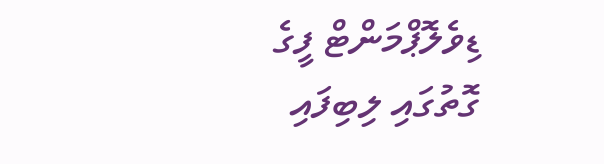ޑިވެލޮޕްމަންޓް ފީގެ ގޮތުގައި ލިބިފައި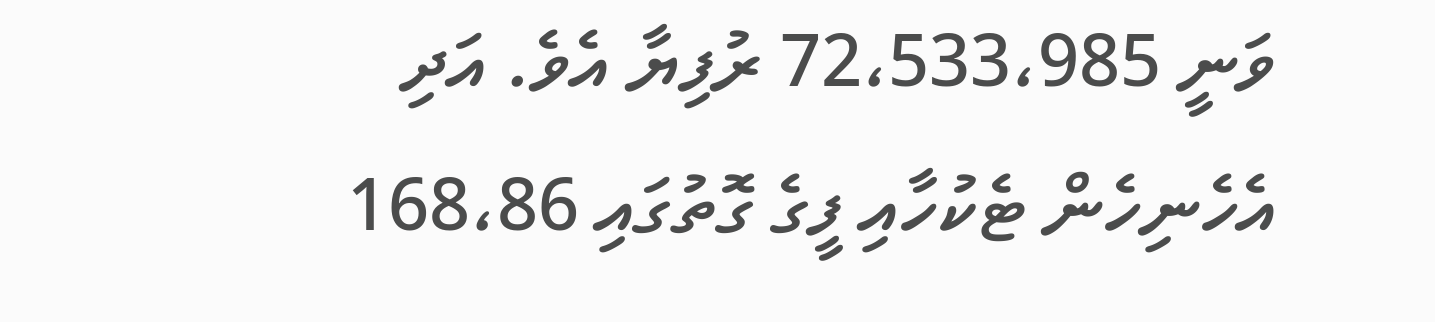ވަނީ 72،533،985 ރުފިޔާ އެވެ. އަދި އެހެނިހެން ޓެކުހާއި ފީގެ ގޮތުގައި 168،86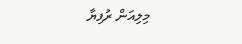މިލިއަން ރުފިޔާ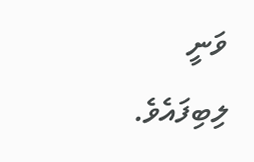ވަނީ ލިބިފައެވެ.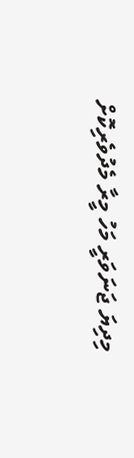މިދިޔަ ޖަނަވަރީ މަހު މީރާ މެދުވެރިކޮށް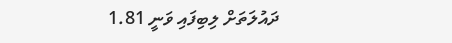ދައުލަތަށް ލިބިފައި ވަނީ 1.81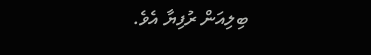ބިލިއަން ރުފިޔާ އެވެ.